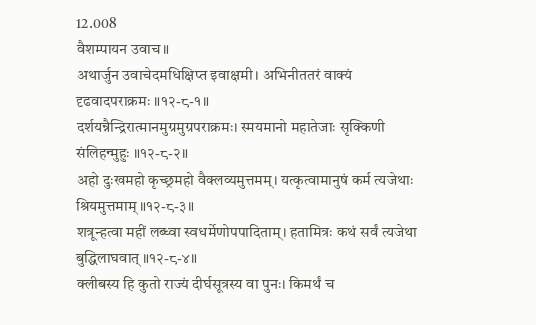12.008
वैशम्पायन उवाच॥
अथार्जुन उवाचेदमधिक्षिप्त इवाक्षमी। अभिनीततरं वाक्यं दृढवादपराक्रमः ॥१२-८-१॥
दर्शयन्नैन्द्रिरात्मानमुग्रमुग्रपराक्रमः। स्मयमानो महातेजाः सृक्किणी संलिहन्मुहुः ॥१२-८-२॥
अहो दुःखमहो कृच्छ्रमहो वैक्लव्यमुत्तमम्। यत्कृत्वामानुषं कर्म त्यजेथाः श्रियमुत्तमाम् ॥१२-८-३॥
शत्रून्हत्वा महीं लब्ध्वा स्वधर्मेणोपपादिताम्। हतामित्रः कथं सर्वं त्यजेथा बुद्धिलाघवात् ॥१२-८-४॥
क्लीबस्य हि कुतो राज्यं दीर्घसूत्रस्य वा पुनः। किमर्थं च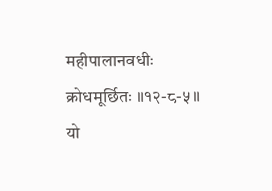महीपालानवधीः क्रोधमूर्छितः ॥१२-८-५॥
यो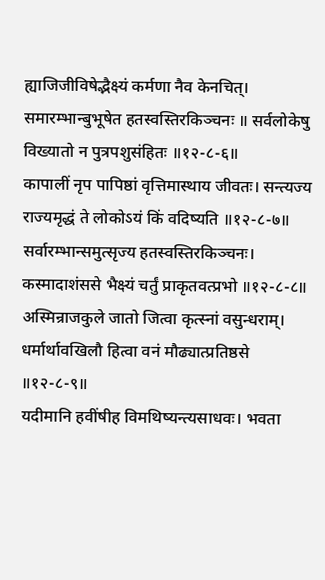ह्याजिजीविषेद्भैक्ष्यं कर्मणा नैव केनचित्। समारम्भान्बुभूषेत हतस्वस्तिरकिञ्चनः ॥ सर्वलोकेषु विख्यातो न पुत्रपशुसंहितः ॥१२-८-६॥
कापालीं नृप पापिष्ठां वृत्तिमास्थाय जीवतः। सन्त्यज्य राज्यमृद्धं ते लोकोऽयं किं वदिष्यति ॥१२-८-७॥
सर्वारम्भान्समुत्सृज्य हतस्वस्तिरकिञ्चनः। कस्मादाशंससे भैक्ष्यं चर्तुं प्राकृतवत्प्रभो ॥१२-८-८॥
अस्मिन्राजकुले जातो जित्वा कृत्स्नां वसुन्धराम्। धर्मार्थावखिलौ हित्वा वनं मौढ्यात्प्रतिष्ठसे ॥१२-८-९॥
यदीमानि हवींषीह विमथिष्यन्त्यसाधवः। भवता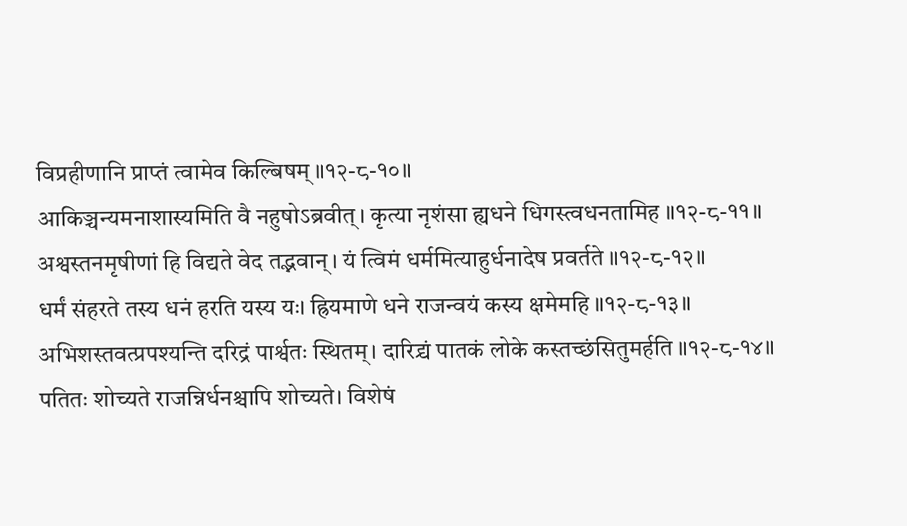विप्रहीणानि प्राप्तं त्वामेव किल्बिषम् ॥१२-८-१०॥
आकिञ्चन्यमनाशास्यमिति वै नहुषोऽब्रवीत्। कृत्या नृशंसा ह्यधने धिगस्त्वधनतामिह ॥१२-८-११॥
अश्वस्तनमृषीणां हि विद्यते वेद तद्भवान्। यं त्विमं धर्ममित्याहुर्धनादेष प्रवर्तते ॥१२-८-१२॥
धर्मं संहरते तस्य धनं हरति यस्य यः। ह्रियमाणे धने राजन्वयं कस्य क्षमेमहि ॥१२-८-१३॥
अभिशस्तवत्प्रपश्यन्ति दरिद्रं पार्श्वतः स्थितम्। दारिद्र्यं पातकं लोके कस्तच्छंसितुमर्हति ॥१२-८-१४॥
पतितः शोच्यते राजन्निर्धनश्चापि शोच्यते। विशेषं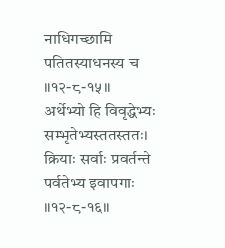नाधिगच्छामि पतितस्याधनस्य च ॥१२-८-१५॥
अर्थेभ्यो हि विवृद्धेभ्यः सम्भृतेभ्यस्ततस्ततः। क्रियाः सर्वाः प्रवर्तन्ते पर्वतेभ्य इवापगाः ॥१२-८-१६॥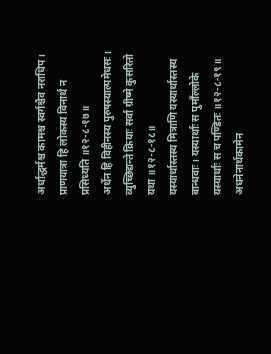अर्धाद्धर्मश्च कामश्च स्वर्गश्चैव नराधिप। प्राणयात्रा हि लोकस्य विनार्थं न प्रसिध्यति ॥१२-८-१७॥
अर्थेन हि विहीनस्य पुरुषस्याल्पमेधसः। व्युच्छिद्यन्ते क्रियाः सर्वा ग्रीष्मे कुसरितो यथा ॥१२-८-१८॥
यस्यार्थास्तस्य मित्राणि यस्यार्थास्तस्य बान्धवाः। यस्यार्थाः स पुमाँल्लोके यस्यार्थाः स च पण्डितः ॥१२-८-१९॥
अधनेनार्थकामेन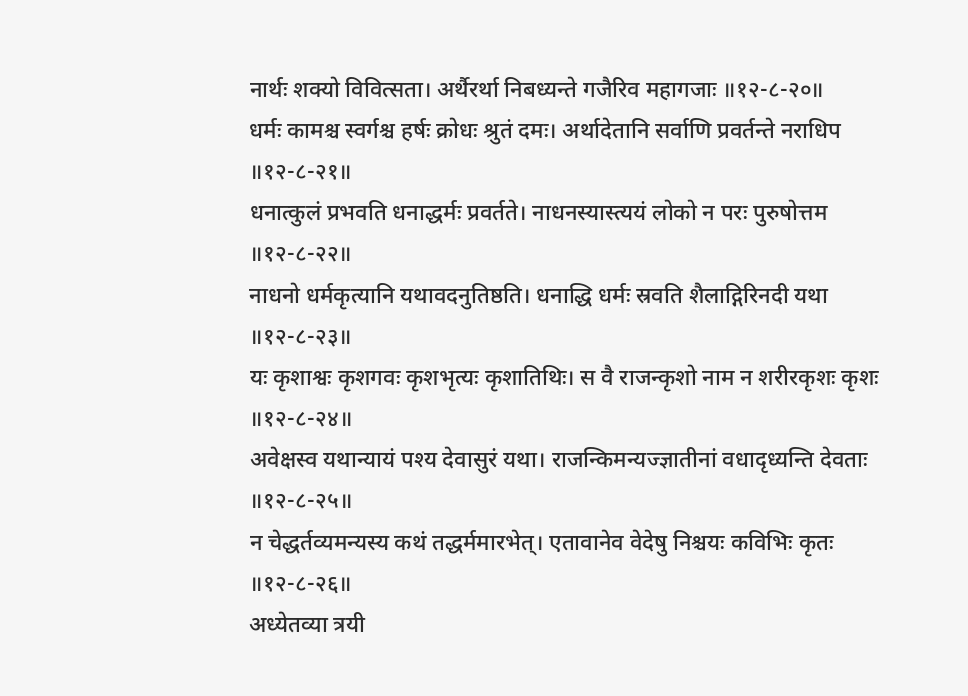नार्थः शक्यो विवित्सता। अर्थैरर्था निबध्यन्ते गजैरिव महागजाः ॥१२-८-२०॥
धर्मः कामश्च स्वर्गश्च हर्षः क्रोधः श्रुतं दमः। अर्थादेतानि सर्वाणि प्रवर्तन्ते नराधिप ॥१२-८-२१॥
धनात्कुलं प्रभवति धनाद्धर्मः प्रवर्तते। नाधनस्यास्त्ययं लोको न परः पुरुषोत्तम ॥१२-८-२२॥
नाधनो धर्मकृत्यानि यथावदनुतिष्ठति। धनाद्धि धर्मः स्रवति शैलाद्गिरिनदी यथा ॥१२-८-२३॥
यः कृशाश्वः कृशगवः कृशभृत्यः कृशातिथिः। स वै राजन्कृशो नाम न शरीरकृशः कृशः ॥१२-८-२४॥
अवेक्षस्व यथान्यायं पश्य देवासुरं यथा। राजन्किमन्यज्ज्ञातीनां वधादृध्यन्ति देवताः ॥१२-८-२५॥
न चेद्धर्तव्यमन्यस्य कथं तद्धर्ममारभेत्। एतावानेव वेदेषु निश्चयः कविभिः कृतः ॥१२-८-२६॥
अध्येतव्या त्रयी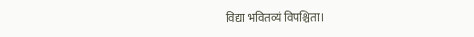विद्या भवितव्यं विपश्चिता।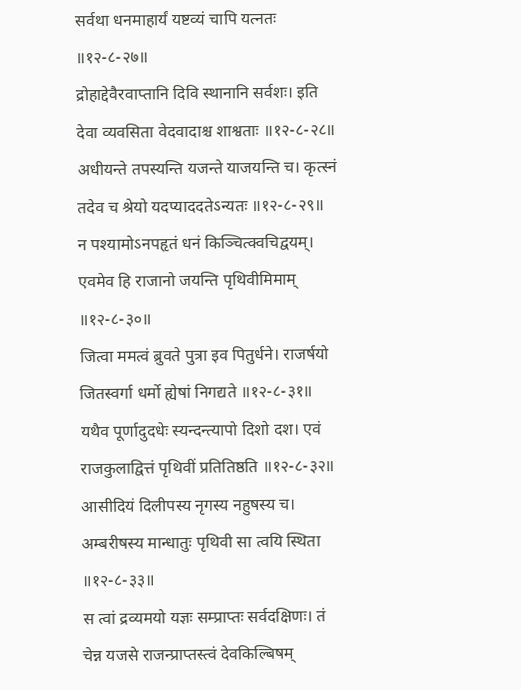सर्वथा धनमाहार्यं यष्टव्यं चापि यत्नतः ॥१२-८-२७॥
द्रोहाद्देवैरवाप्तानि दिवि स्थानानि सर्वशः। इति देवा व्यवसिता वेदवादाश्च शाश्वताः ॥१२-८-२८॥
अधीयन्ते तपस्यन्ति यजन्ते याजयन्ति च। कृत्स्नं तदेव च श्रेयो यदप्याददतेऽन्यतः ॥१२-८-२९॥
न पश्यामोऽनपहृतं धनं किञ्चित्क्वचिद्वयम्। एवमेव हि राजानो जयन्ति पृथिवीमिमाम् ॥१२-८-३०॥
जित्वा ममत्वं ब्रुवते पुत्रा इव पितुर्धने। राजर्षयो जितस्वर्गा धर्मो ह्येषां निगद्यते ॥१२-८-३१॥
यथैव पूर्णादुदधेः स्यन्दन्त्यापो दिशो दश। एवं राजकुलाद्वित्तं पृथिवीं प्रतितिष्ठति ॥१२-८-३२॥
आसीदियं दिलीपस्य नृगस्य नहुषस्य च। अम्बरीषस्य मान्धातुः पृथिवी सा त्वयि स्थिता ॥१२-८-३३॥
स त्वां द्रव्यमयो यज्ञः सम्प्राप्तः सर्वदक्षिणः। तं चेन्न यजसे राजन्प्राप्तस्त्वं देवकिल्बिषम्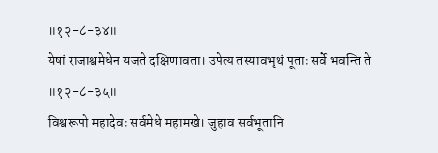॥१२-८-३४॥
येषां राजाश्वमेधेन यजते दक्षिणावता। उपेत्य तस्यावभृथं पूताः सर्वे भवन्ति ते ॥१२-८-३५॥
विश्वरूपो महादेवः सर्वमेधे महामखे। जुहाव सर्वभूतानि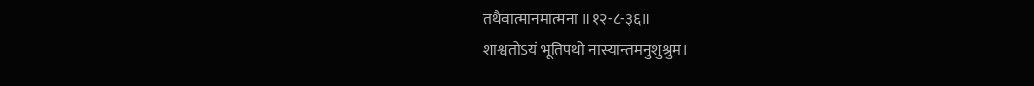तथैवात्मानमात्मना ॥१२-८-३६॥
शाश्वतोऽयं भूतिपथो नास्यान्तमनुशुश्रुम।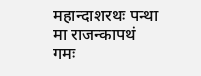महान्दाशरथः पन्था मा राजन्कापथं गमः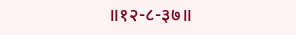॥१२-८-३७॥